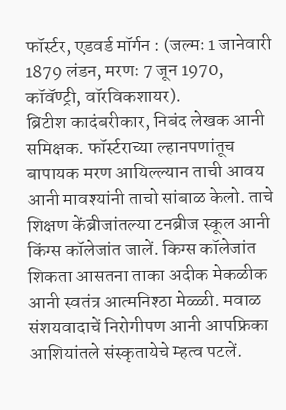फॉर्स्टर, एडवर्ड मॉर्गन : (जल्मः 1 जानेवारी 1879 लंडन, मरणः 7 जून 1970, कॉवॅण्ट्री, वॉरविकशायर).
ब्रिटीश कादंबरीकार, निबंद लेखक आनी समिक्षक. फॉर्स्टराच्या ल्हानपणांतूच बापायक मरण आयिल्ल्यान ताची आवय आनी मावश्यांनी ताचो सांबाळ केलो. ताचे शिक्षण केंब्रीजांतल्या टनब्रीज स्कूल आनी किंग्स कॉलेजांत जालें. किग्स कॉलेजांत शिकता आसतना ताका अदीक मेकळीक आनी स्वतंत्र आत्मनिश्ठा मेळ्ळी. मवाळ संशयवादाचें निरोगीपण आनी आपफ्रिका आशियांतले संस्कृतायेचे म्हत्व पटलें.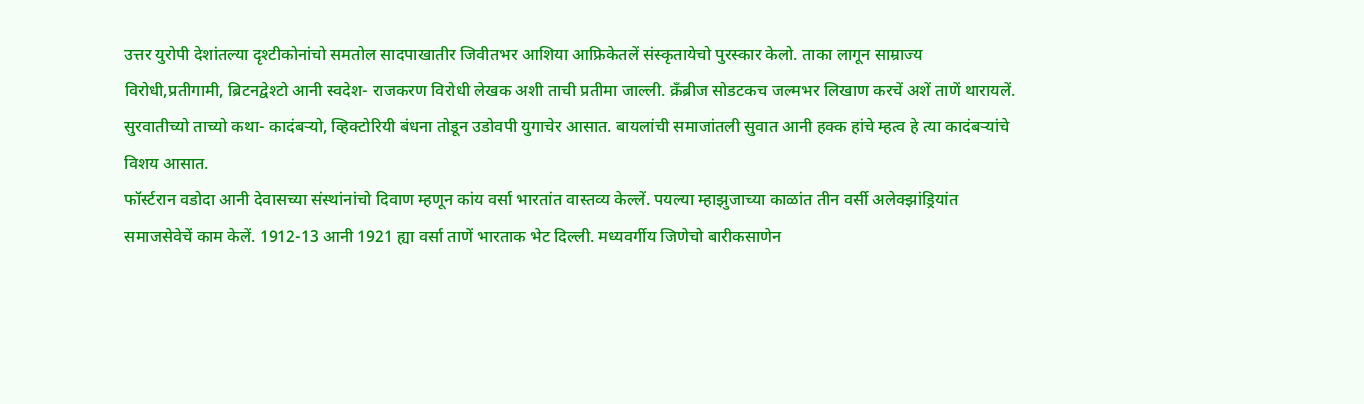उत्तर युरोपी देशांतल्या दृश्टीकोनांचो समतोल सादपाखातीर जिवीतभर आशिया आफ्रिकेतलें संस्कृतायेचो पुरस्कार केलो. ताका लागून साम्राज्य विरोधी,प्रतीगामी, ब्रिटनद्वेश्टो आनी स्वदेश- राजकरण विरोधी लेखक अशी ताची प्रतीमा जाल्ली. क्रॅंब्रीज सोडटकच जल्मभर लिखाण करचें अशें ताणें थारायलें. सुरवातीच्यो ताच्यो कथा- कादंबऱ्यो, व्हिक्टोरियी बंधना तोडून उडोवपी युगाचेर आसात. बायलांची समाजांतली सुवात आनी हक्क हांचे म्हत्व हे त्या कादंबऱ्यांचे विशय आसात.
फॉर्स्टरान वडोदा आनी देवासच्या संस्थांनांचो दिवाण म्हणून कांय वर्सा भारतांत वास्तव्य केल्लें. पयल्या म्हाझुजाच्या काळांत तीन वर्सी अलेक्झांड्रियांत समाजसेवेचें काम केलें. 1912-13 आनी 1921 ह्या वर्सा ताणें भारताक भेट दिल्ली. मध्यवर्गीय जिणेचो बारीकसाणेन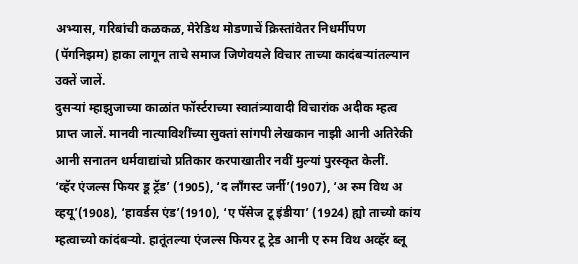अभ्यास, गरिबांची कळकळ, मेरेडिथ मोडणाचें क्रिस्तांवेतर निधर्मीपण (पॅगनिझम) हाका लागून ताचे समाज जिणेवयले विचार ताच्या कादंबऱ्यांतल्यान उक्तें जालें.
दुसऱ्यां म्हाझुजाच्या काळांत फॉर्स्टराच्या स्वातंत्र्यावादी विचारांक अदीक म्हत्व प्राप्त जालें. मानवी नात्याविशींच्या सुक्तां सांगपी लेखकान नाझी आनी अतिरेकी आनी सनातन धर्मवाद्यांचो प्रतिकार करपाखातीर नवीं मुल्यां पुरस्कृत केलीं.
‘व्हॅर एंजल्स फियर डू ट्रॅड’ (1905), ‘द लॉंगस्ट जर्नी’(1907), ‘अ रुम विथ अ व्हयू’(1908), ‘हावर्डस एंड’(1910), ‘ए पॅसेज टू इंडीया’ (1924) ह्यो ताच्यो कांय म्हत्वाच्यो कांदंबऱ्यो. हातूंतल्या एंजल्स फियर टू ट्रेड आनी ए रुम विथ अव्हॅर ब्लू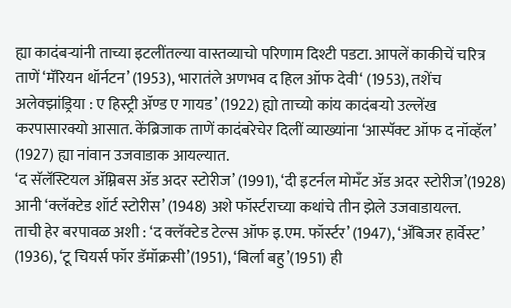ह्या कादंबऱ्यांनी ताच्या इटलींतल्या वास्तव्याचो परिणाम दिश्टी पडटा. आपलें काकीचें चरित्र ताणें ‘मॅरियन थॉर्नटन’ (1953), भारातंले अणभव द हिल ऑफ देवी‘ (1953), तशेंच अलेक्झांड्रिया : ए हिस्ट्री ॲण्ड ए गायड’ (1922) ह्यो ताच्यो कांय कादंबऱ्यो उल्लेंख करपासारक्यो आसात. केंब्रिजाक ताणें कादंबरेचेर दिलीं व्याख्यांना ‘आस्पॅक्ट ऑफ द नॉव्हॅल’ (1927) ह्या नांवान उजवाडाक आयल्यात.
‘द सॅलॅस्टियल ॲम्निबस ॲड अदर स्टोरीज’ (1991), ‘दी इटर्नल मोमॅंट ॲड अदर स्टोरीज’(1928) आनी ‘क्लॅक्टेड शॉर्ट स्टोरीस’ (1948) अशे फॉर्स्टराच्या कथांचे तीन झेले उजवाडायल्त.
ताची हेर बरपावळ अशी : ‘द क्लॅक्टेड टेल्स ऑफ इ.एम. फॉर्स्टर’ (1947), ‘ॲबिजर हार्वेस्ट’ (1936), ‘टू चियर्स फॉर डॅमॉक्रसी’(1951), ‘बिर्ला बहु’(1951) ही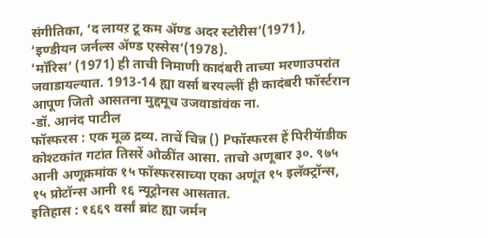संगीतिका, ‘द लायऱ टू कम ॲण्ड अदर स्टोरीस’(1971), ‘इण्डीयन जर्नल्स ॲण्ड एस्सेस’(1978).
‘मॉरिस’ (1971) ही ताची निमाणी कादंबरी ताच्या मरणाउपरांत जवाडायल्यात. 1913-14 ह्या वर्सा बरयल्लीं ही कादंबरी फॉर्स्टरान आपूण जितो आसतना मुद्दमूच उजवाडांवंक ना.
-डॉ. आनंद पाटील
फॉस्फरस : एक मूळ द्रव्य. ताचें चिन्न () Pफॉस्फरस हें पिरीयॅाडीक कोश्टकांत गटांत तिसरें ओळींत आसा. ताचो अणूबार ३०. ९७५ आनी अणूक्रमांक १५ फॉस्फरसाच्या एका अणूंत १५ इलॅक्ट्रॉन्स, १५ प्रोटॉन्स आनी १६ न्यूट्रोनस आसतात.
इतिहास : १६६९ वर्सां ब्रांट ह्या जर्मन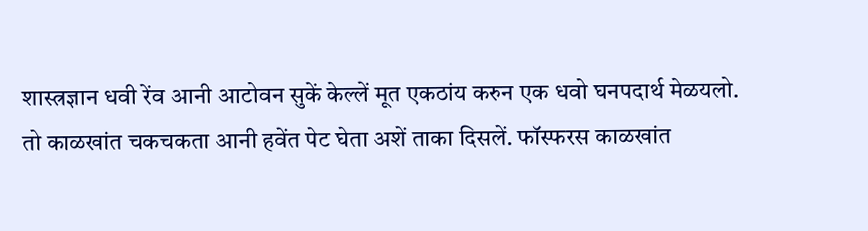शास्त्रज्ञान धवी रेंव आनी आटोवन सुकें केल्लें मूत एकठांय करुन एक धवो घनपदार्थ मेळयलो. तो काळखांत चकचकता आनी हवेंत पेट घेता अशें ताका दिसलें. फॉस्फरस काळखांत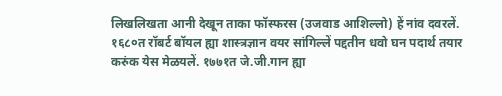लिखलिखता आनी देखून ताका फॉस्फरस (उजवाड आशिल्लो) हें नांव दवरलें. १६८०त रॉबर्ट बॉयल ह्या शास्त्रज्ञान वयर सांगिल्लें पद्दतीन धवो घन पदार्थ तयार करुंक येस मेळयलें. १७७१त जे.जी.गान ह्या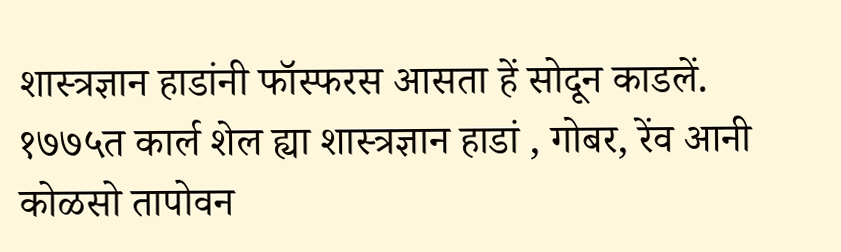शास्त्रज्ञान हाडांनी फॉस्फरस आसता हें सोदून काडलें. १७७५त कार्ल शेल ह्या शास्त्रज्ञान हाडां , गोबर, रेंव आनी कोळसो तापोवन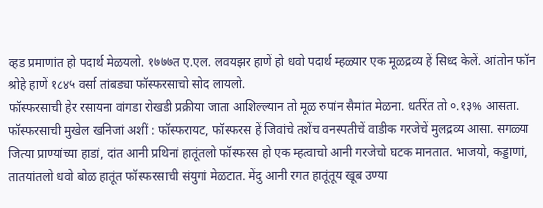व्हड प्रमाणांत हो पदार्थ मेळयलो. १७७७त ए.एल. लवयझर हाणें हो धवो पदार्थ म्हळ्यार एक मूळद्रव्य हें सिध्द केलें. आंतोन फॉन श्रोहे हाणें १८४५ वर्सा तांबड्या फॉस्फरसाचो सोद लायलो.
फॉस्फरसाची हेर रसायना वांगडा रोखडी प्रक्रीया जाता आशिल्ल्यान तो मूळ रुपांन सैमांत मेळना. धर्तरेंत तो ०.१३% आसता. फॉस्फरसाची मुखेल खनिजां अशीं : फॉस्फरायट, फॉस्फरस हें जिवांचे तशेंच वनस्पतीचें वाडीक गरजेचें मुलद्रव्य आसा. सगळ्या जित्या प्राण्यांच्या हाडां, दांत आनी प्रथिनां हातूंतलो फॉस्फरस हो एक म्हत्वाचो आनी गरजेचो घटक मानतात. भाजयो, कड्डाणां, तातयांतलो धवो बोळ हातूंत फॉस्फरसाची संयुगां मेळटात. मेंदु आनी रगत हातूंतूय खूब उण्या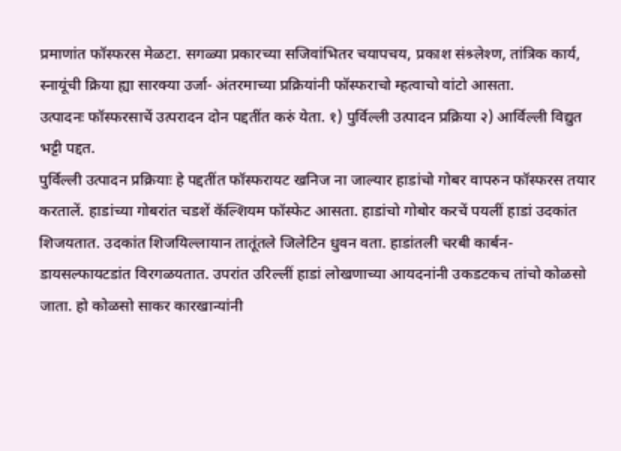प्रमाणांत फॉस्फरस मेळटा. सगळ्या प्रकारच्या सजिवांभितर चयापचय, प्रकाश संश्र्लेश्ण, तांत्रिक कार्य, स्नायूंची क्रिया ह्या सारक्या उर्जा- अंतरमाच्या प्रक्रियांनी फॉस्फराचो म्हत्वाचो वांटो आसता.
उत्पादनः फॉस्फरसाचें उत्परादन दोन पद्दतींत करुं येता. १) पुर्विल्ली उत्पादन प्रक्रिया २) आर्विल्ली विद्युत भट्टी पद्दत.
पुर्विल्ली उत्पादन प्रक्रियाः हे पद्दतींत फॉस्फरायट खनिज ना जाल्यार हाडांचो गोबर वापरुन फॉस्फरस तयार करतालें. हाडांच्या गोबरांत चडशें कॅल्शियम फॉस्फेट आसता. हाडांचो गोबोर करचें पयलीं हाडां उदकांत शिजयतात. उदकांत शिजयिल्लायान तातूंतले जिलेटिन धुवन वता. हाडांतली चरबी कार्बन- डायसल्फायटडांत विरगळयतात. उपरांत उरिल्लीं हाडां लोखणाच्या आयदनांनी उकडटकच तांचो कोळसो जाता. हो कोळसो साकर कारखान्यांनी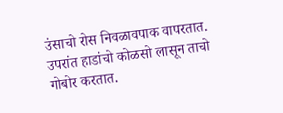उंसाचो रोस निवळावपाक वापरतात. उपरांत हाडांचो कोळसो लासून ताचो गोबोर करतात.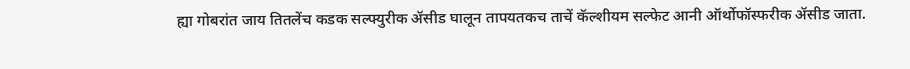ह्या गोबरांत जाय तितलेंच कडक सल्फ्युरीक ॲसीड घालून तापयतकच ताचें कॅल्शीयम सल्फेट आनी ऑर्थोफॉस्फरीक ॲसीड जाता.